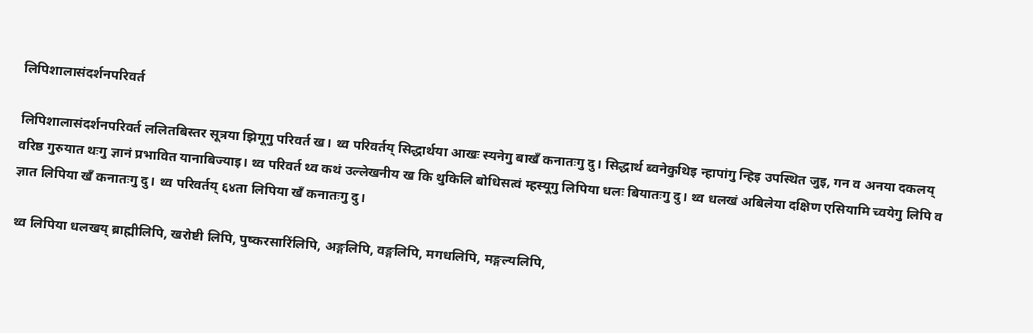लिपिशालासंदर्शनपरिवर्त

लिपिशालासंदर्शनपरिवर्त ललितबिस्तर सूत्रया झिगूगु परिवर्त ख। थ्व परिवर्तय् सिद्धार्थया आखः स्यनेगु बाखँ कनातःगु दु। सिद्धार्थ ब्वनेकुथिइ न्हापांगु न्हिइ उपस्थित जुइ, गन व अनया दकलय् वरिष्ठ गुरुयात थःगु ज्ञानं प्रभावित यानाबिज्याइ। थ्व परिवर्त थ्व कथं उल्लेखनीय ख कि थुकिलि बोधिसत्वं म्हस्यूगु लिपिया धलः बियातःगु दु। थ्व धलखं अबिलेया दक्षिण एसियामि च्वयेगु लिपि व ज्ञात लिपिया खँ कनातःगु दु। थ्व परिवर्तय् ६४ता लिपिया खँ कनातःगु दु।

थ्व लिपिया धलखय् ब्राह्मीलिपि, खरोष्टी लिपि, पुष्करसारिंलिपि, अङ्गलिपि, वङ्गलिपि, मगधलिपि, मङ्गल्यलिपि,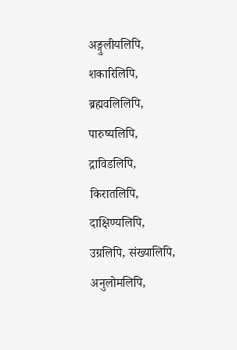अङ्गुलीयलिपि, शकारिलिपि, ब्रह्मवलिलिपि, पारुष्यलिपि, द्राविडलिपि, किरातलिपि, दाक्षिण्यलिपि, उग्रलिपि, संख्यालिपि, अनुलोमलिपि,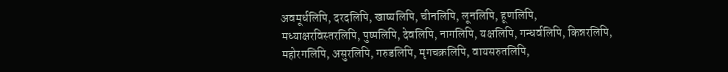अवमूर्धलिपि, दरदलिपि, खाष्यलिपि, चीनलिपि, लूनलिपि, हूणलिपि, मध्याक्षरविस्तरलिपि, पुष्पलिपि, देवलिपि, नागलिपि, यक्षलिपि, गन्धर्वलिपि, किन्नरलिपि, महोरगलिपि, असुरलिपि, गरुडलिपि, मृगचक्रलिपि, वायसरुतलिपि,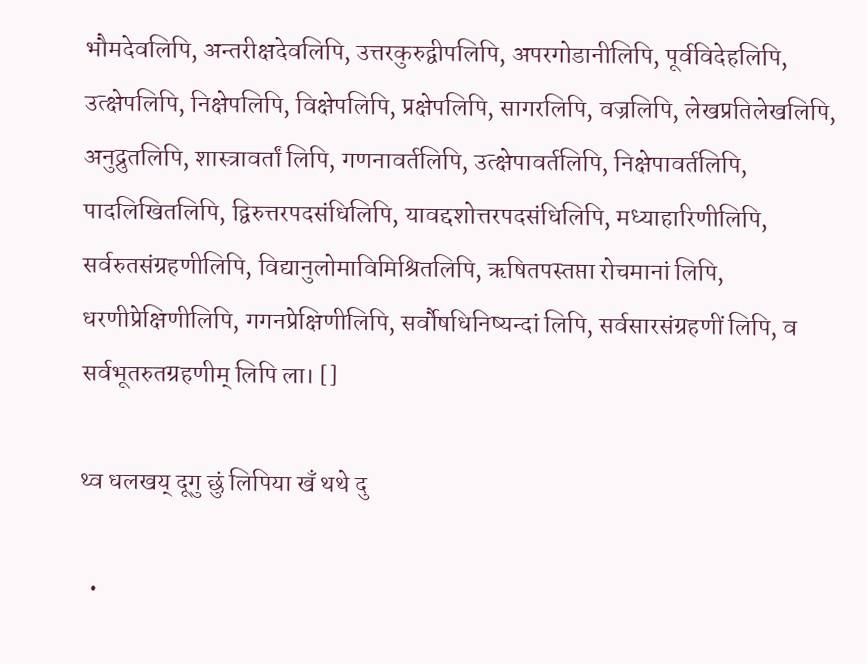भौमदेवलिपि, अन्तरीक्षदेवलिपि, उत्तरकुरुद्वीपलिपि, अपरगोडानीलिपि, पूर्वविदेहलिपि, उत्क्षेपलिपि, निक्षेपलिपि, विक्षेपलिपि, प्रक्षेपलिपि, सागरलिपि, वज्रलिपि, लेखप्रतिलेखलिपि, अनुद्रुतलिपि, शास्त्रावर्तां लिपि, गणनावर्तलिपि, उत्क्षेपावर्तलिपि, निक्षेपावर्तलिपि, पादलिखितलिपि, द्विरुत्तरपदसंधिलिपि, यावद्दशोत्तरपदसंधिलिपि, मध्याहारिणीलिपि, सर्वरुतसंग्रहणीलिपि, विद्यानुलोमाविमिश्रितलिपि, ऋषितपस्तप्ता रोचमानां लिपि, धरणीप्रेक्षिणीलिपि, गगनप्रेक्षिणीलिपि, सर्वौषधिनिष्यन्दां लिपि, सर्वसारसंग्रहणीं लिपि, व सर्वभूतरुतग्रहणीम् लिपि ला। []

थ्व धलखय् दूगु छुं लिपिया खँ थथे दु

  •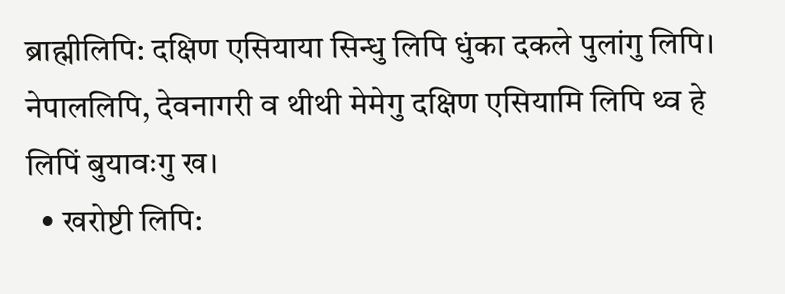ब्राह्मीलिपि: दक्षिण एसियाया सिन्धु लिपि धुंका दकले पुलांगु लिपि। नेपाललिपि, देवनागरी व थीथी मेमेगु दक्षिण एसियामि लिपि थ्व हे लिपिं बुयावःगु ख।
  • खरोष्टी लिपि: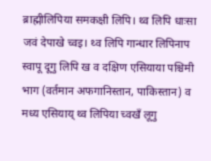ब्राह्मीलिपिया समकक्षी लिपि। थ्व लिपि धाःसा जवं देपाखे च्वइ। थ्व लिपि गान्धार लिपिनाप स्वापू दूगु लिपि ख व दक्षिण एसियाया पश्चिमी भाग (वर्तमान अफगानिस्तान, पाकिस्तान) व मध्य एसियाय् थ्व लिपिया च्वखँ लूगु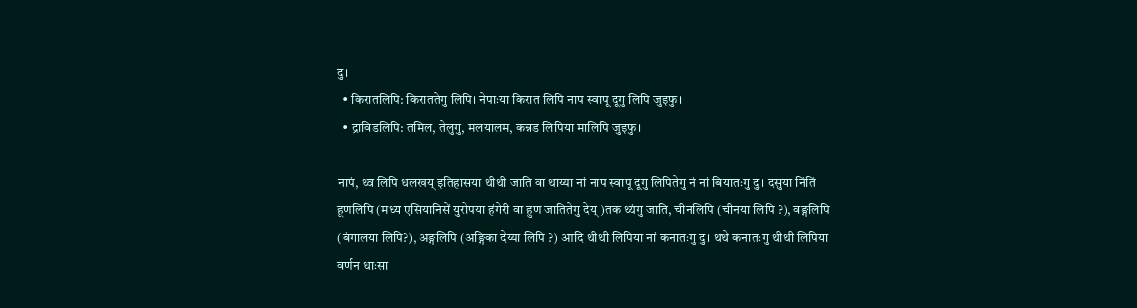दु।
  • किरातलिपि: किराततेगु लिपि। नेपाःया किरात लिपि नाप स्वापू दूगु लिपि जुइफु।
  • द्राविडलिपि: तमिल, तेलुगु, मलयालम, कन्नड लिपिया मालिपि जुइफु।

नापं, थ्व लिपि धलखय् इतिहासया थीथी जाति वा थाय्या नां नाप स्वापू दूगु लिपितेगु नं नां बियातःगु दु। दसुया निंतिं हूणलिपि (मध्य एसियानिसें युरोपया हंगेरी वा हुण जातितेगु देय् )तक थ्यंगु जाति, चीनलिपि (चीनया लिपि ?), वङ्गलिपि (बंगालया लिपि?), अङ्गलिपि (अङ्गिका देय्या लिपि ?) आदि थीथी लिपिया नां कनातःगु दु। थथे कनातःगु थीथी लिपिया वर्णन धाःसा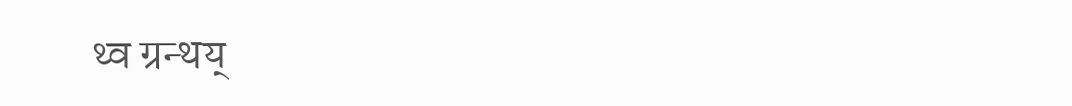थ्व ग्रन्थय्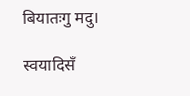बियातःगु मदु।

स्वयादिसँ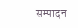सम्पादन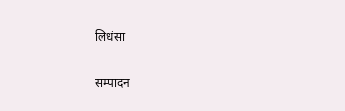लिधंसा

सम्पादन